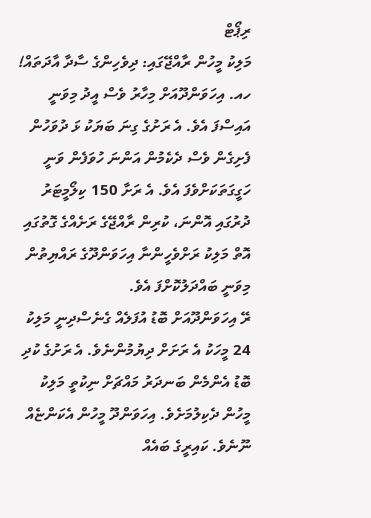ރިޕޯޓް
މަލިކު މީހުން ރާއްޖޭގައި: ދިވެހިންގެ ސާދާ އާދަތައް!
ހއ. އިހަވަންދޫއަށް މިހާރު ވެސް އީދު މިވަނީ އައިސްފަ އެވެ. އެ ރަށުގެ ގިނަ ބަޔަކު ޅަ ދުވަހުން ފެށިގެން ވެސް ދެކެމުން އަންނަ ހުވަފެން ވަނީ ހަގީގަތަކަށްވެފަ އެވެ. އެ ރަށާ 150 ކިލޯމީޓަރު ދުރުގައި އޮންނަ، ކުރިން ރާއްޖޭގެ ރަށެއްގެ ގޮތުގައި އޮތް މަލިކު ރަށްވެހީންނާ އިހަވަންދޫގެ ރައްޔިތުން މިވަނީ ބައްދަލުކޮށްފަ އެވެ.
ރޭ އިހަވަންދޫއަށް ބޮޑު އުފަލެއް ގެނެސްދިނީ މަލިކު 24 މީހަކު އެ ރަށަށް ދިޔުމުންނެވެ. އެ ރަށުގެ ކުދި ބޮޑު އެންމެން ބަނދަރު މައްޗަށް ނިކުތީ މަލިކު މީހުން ދެކިލުމަށެވެ. އިހަވަންދޫ މީހުން އެކަންޏެއް ނޫނެވެ. ކައިރީގެ ބައެއް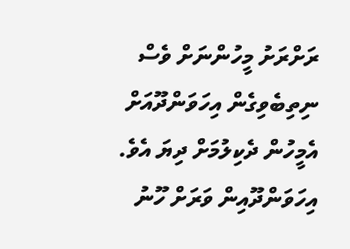ރަށްރަށު މީހުންނަށް ވެސް ނިތިބެވިގެން އިހަވަންދޫއަށް އެމީހުން ދެކިލުމަށް ދިޔަ އެވެ.
އިހަވަންދޫއިން ވަރަށް ހޫނު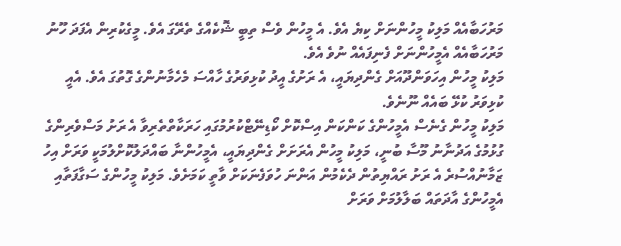މަރުހަބާއެއް މަލިކު މީހުންނަށް ކިޔެ އެވެ. އެ މީހުން ވެސް ތިބީ ޝޮކެއްގެ ތެރޭގަ އެވެ. މީގެކުރިން އެފަދަ ހޫނު މަރުހަބާއެއް އެމީހުންނަށް ފެނިފައެއް ނުވެ އެވެ.
މަލިކު މީހުން އިހަވަންދޫއަށް ގެންދިޔައީ، އެ ރަށުގެ އީދު ކުޅިވަރުގެ ހާއްސަ މެހެމާނުންގެ ގޮތުގަ އެވެ. އެއީ ކުޅިވަރު ކުޅޭ ބައެއް ނޫނެވެ.
މަލިކު މީހުން ގެނެސް އެމީހުންގެ ކަންކަން އިސްކޮށް ކޯޑިނޭޓްކުރުމުގައި ހަރަކާތްތެރިވާ އެ ރަށު މަސްވެރިންގެ ގުޅުމުގެ އަދުނާނު މޫސާ ބުނީ، މަލިކު މީހުން އެރަށަށް ގެންދިޔައީ، އެމީހުންނާ ބައްދަލުކޮށްލުމަކީ ވަރަށް އިހު ޒަމާނުއްސުރެ އެ ރަށު ރައްޔިތުން ދެކެމުން އަންނަ ހުވަފެނަކަށް ވާތީ ކަމަށެވެ. މަލިކު މީހުންގެ ސަގާފަތާއި އެމީހުންގެ އާދަތައް ބަލާލުމަށް ވަރަށް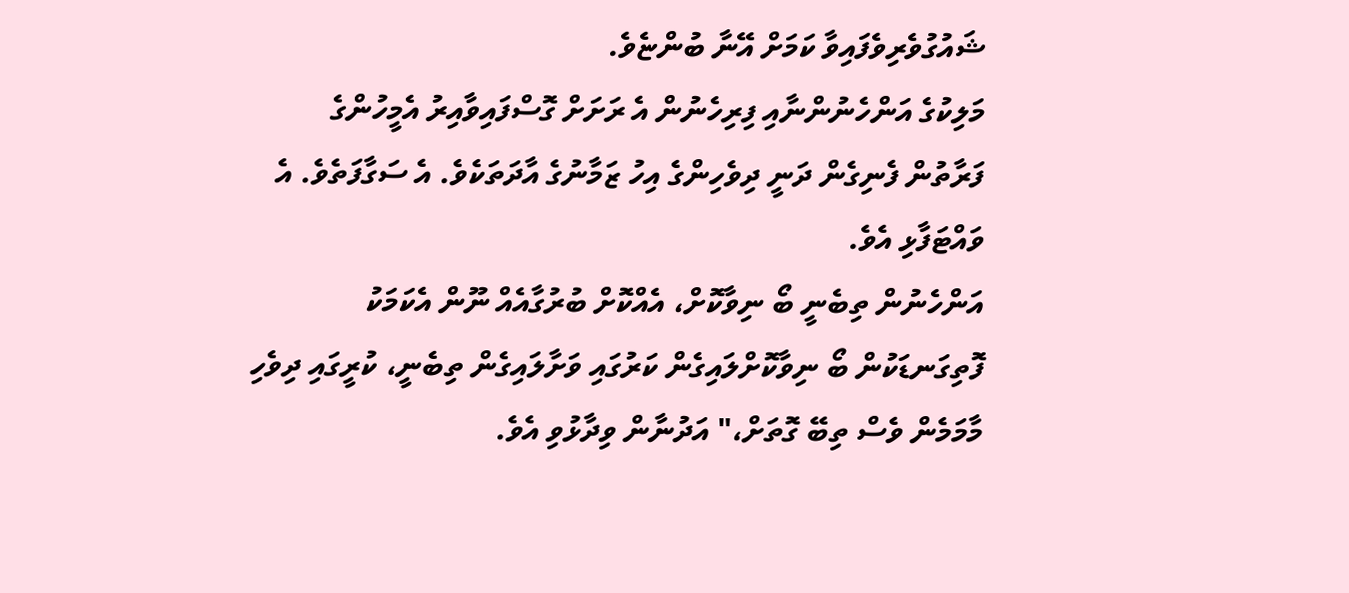ޝައުގުވެރިވެފައިވާ ކަމަށް އޭނާ ބުންޏެވެ.
މަލިކުގެ އަންހެނުންނާއި ފިރިހެނުން އެ ރަށަށް ގޮސްފައިވާއިރު އެމީހުންގެ ފަރާތުން ފެނިގެން ދަނީ ދިވެހިންގެ އިހު ޒަމާނުގެ އާދަތަކެވެ. އެ ސަގާފަތެވެ. އެ ވައްޓަފާޅި އެވެ.
އަންހެނުން ތިބެނީ ބޯ ނިވާކޮށް، އެއްކޮށް ބުރުގާއެއް ނޫން އެކަމަކު ފޮތިގަނޑަކުން ބޯ ނިވާކޮށްލައިގެން ކަރުގައި ވަށާލައިގެން ތިބެނީ، ކުރީގައި ދިވެހި މާމަމެން ވެސް ތިބޭ ގޮތަށް،" އަދުނާން ވިދާޅުވި އެވެ.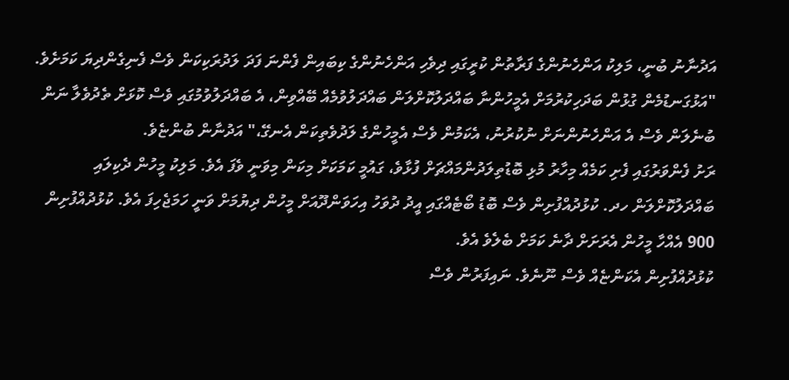އަދުނާނު ބުނީ، މަލިކު އަންހެނުންގެ ފަރާތުން ކުރީގައި ދިވެހި އަންހެނުންގެ ކިބައިން ފެންނަ ފަދަ ލަދުރަކިކަން ވެސް ފެނިގެންދިޔަ ކަމަށެވެ.
"އަޅުގަނޑުމެން ގުޅުން ބަދަހިކުރުމަށް އެމީހުންނާ ބައްދަލުކޮށްލަން ބައްދަލުވުމެއް ބޭއްވިން، އެ ބައްދަލުވުމުގައި ވެސް ކޮޅަށް ތެދުވެލާ ނަން ބުނެލަން ވެސް އެ އަންހެނުންނަށް ނުކުރުނު، އެކަމުން ވެސް އެމީހުންގެ ލަދުވެތިކަން އެނގޭ،" އަދުނާން ބުންޏެވެ.
ރަށު ފެންވަރުގައި ފެށި ކަމެއް މިހާރު މުޅި ބޮޑުތިލަދުންމައްޗަށް ފުޅާވެ، ގައުމީ ކަމަކަށް މިކަން މިވަނީ ވެފަ އެވެ. މަލިކު މީހުން ދެކިލައި ބައްދަލުކޮށްލަން ހދ. ކުޅުދުއްފުށިން ވެސް ބޮޑު ބޯޓެއްގައި އީދު ދުވަހު އިހަވަންދޫއަށް މީހުން ދިޔުމަށް ވަނީ ހަމަޖެހިފަ އެވެ. ކުޅުދުއްފުށިން 900 އެއްހާ މީހުން އެރަށަށް ދާނެ ކަމަށް ބެލެވެ އެވެ.
ކުޅުދުއްފުށިން އެކަންޏެއް ވެސް ނޫނެވެ. ނައިފަރުން ވެސް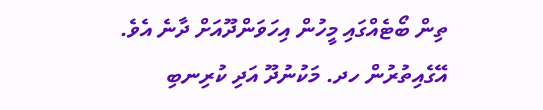ތިން ބޯޓެއްގައި މީހުން އިހަވަންދޫއަށް ދާނެ އެވެ. އޭގެއިތުރުން ހދ. މަކުނުދޫ އަދި ކުރިނބި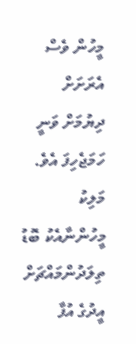މީހުން ވެސް އެރަށަށް ދިޔުމަށް ވަނީ ހަމަޖެހިފަ އެވެ.
މަލިކު މީހުންނާއެކު ބޮޑު ތިލަދުންމައްޗަށް އީދުގެ އުފާ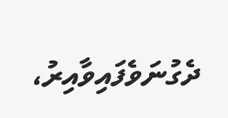ދެގުނަވެފައިވާއިރު،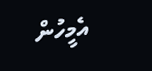އެމީހުން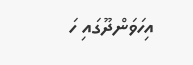އިހަވަންދޫގައި ހަ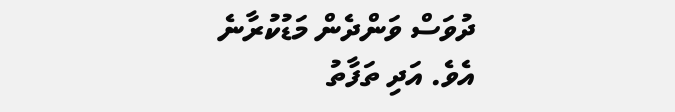ދުވަސް ވަންދެން މަޑުކުރާނެ އެވެ. އަދި ތަފާތު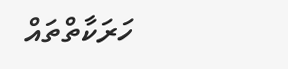ހަރަކާތްތައް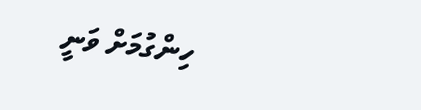ހިންގުމަށް ވަނީ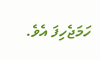ހަމަޖެހިފަ އެވެ.